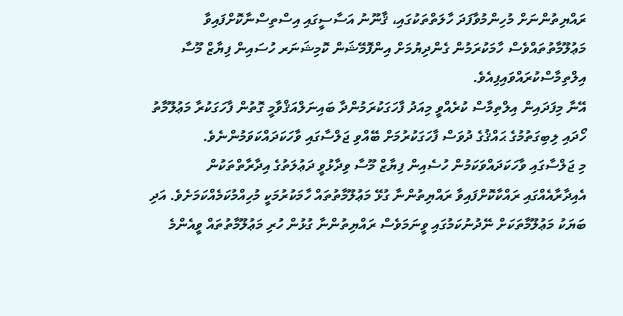ރައްޔިތުންނަށް މުހިންމުވާފަދަ ހާލަތްތަކުގައި، ޤާނޫނު އަސާސީގައި އިސްތިސްނާކޮށްފައިވާ މަޢުލޫމާތުތައްވެސް ހާމަކުރަމުން ގެންދިޔުމަށް އިންފޮމޭޝަން ކޮމިޝަނަރ ހުސައިން ފިޔާޒް މޫސާ އިލްތިމާސްކުރައްވައިފިއެވެ.
އޭނާ މިފަދައިން އިލްތިމާސް ކުރެއްވީ މިއަދު ފާހަގަކުރަމުންދާ ބައިނަލްއަޤްވާމީ ގޮތުން ފާހަގަކުރާ މަޢުލޫމާތު ހޯދައި ލިބިގަތުމުގެ ޙައްޤުގެ ދުވަސް ފާހަގަކުރުމަށް ބޭއްވި ޖަލްސާގައި ވާހަކަދައްކަވަމުންނެވެ.
މި ޖަލްސާގައި ވާހަކަދައްވަކަމުން ހުސެއިން ފިޔާޒް މޫސާ ވިދާޅުވީ ދަޢުލަތުގެ އިދާރާތްތަކުން އެއިދާރާއެއްގައި ރައްކާކޮށްފައިވާ ރައްޔިތުންނާ ގުޅޭ މަޢުލޫމާތުތައް ހާމަކުރުމަކީ މުހިއްމުކަމެއްކަމަށެވެ. އަދި ބަޔަކު މަޢުލޫމާތަކަށް ނޭދުނުކަމުގައި ވީނަމަވެސް ރައްޔިތުންނާ ގުޅުން ހުރި މަޢުލޫމާތުތައް ވީއެންމެ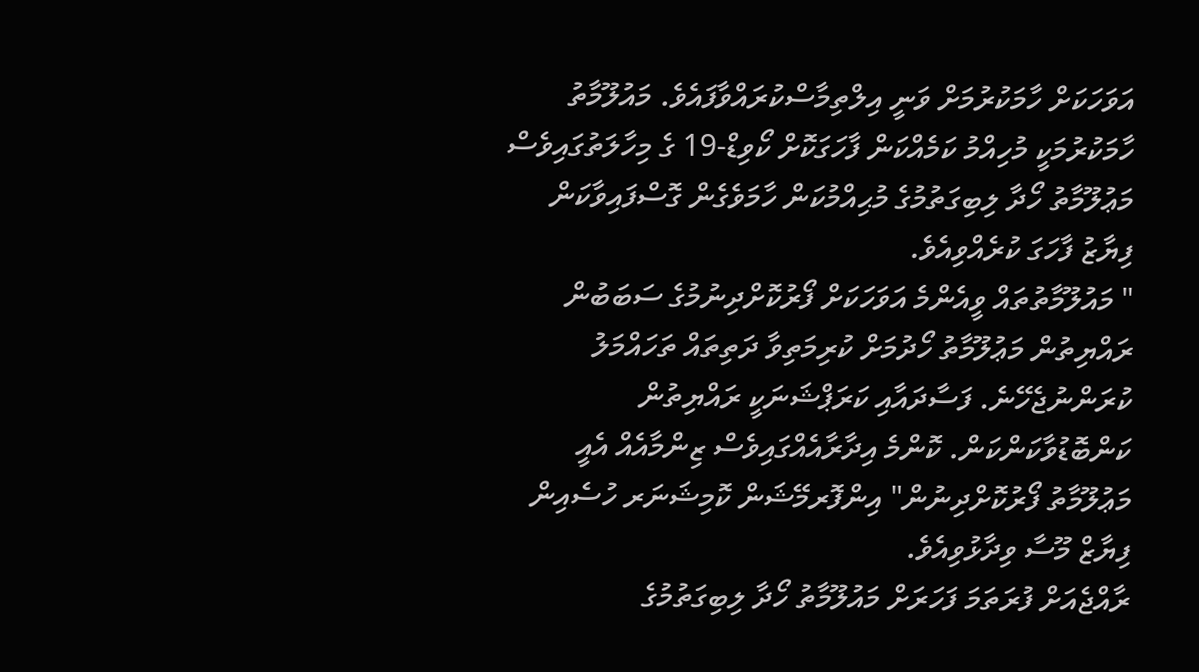އަވަހަކަށް ހާމަކުރުމަށް ވަނީ އިލްތިމާސްކުރައްވާފައެވެ. މައުލޫމާތު ހާމަކުރުމަކީ މުހިއްމު ކަމެއްކަން ފާހަގަކޮށް ކޯވިޑް-19 ގެ މިހާލަތުގައިވެސް މަޢުލޫމާތު ހޯދާ ލިބިގަތުމުގެ މުޙިއްމުކަން ހާމަވެގެން ގޮސްފައިވާކަން ފިޔާޒު ފާހަގަ ކުރެއްވިއެވެ.
" މައުލޫމާތުތައް ވީއެންމެ އަވަހަކަށް ފޯރުކޮށްދިނުމުގެ ސަބަބުން ރައްޔިތުން މަޢުލޫމާތު ހޯދުމަށް ކުރިމަތިވާ ދަތިތައް ތަހައްމަލު ކުރަންނުޖެހޭނެ. ފަސާދައާއި ކަރަޕްޝަނަކީ ރައްޔިތުން ކަންބޮޑުވާކަންކަން. ކޮންމެ އިދާރާއެއްގައިވެސް ޒިންމާއެއް އެއީ މަޢުލޫމާތު ފޯރުކޮށްދިނުން" އިންފޮރމޭޝަން ކޮމިޝަނަރ ހުސެއިން ފިޔާޒް މޫސާ ވިދާޅުވިއެވެ.
ރާއްޖެއަށް ފުރަތަމަ ފަހަރަށް މައުލޫމާތު ހޯދާ ލިބިގަތުމުގެ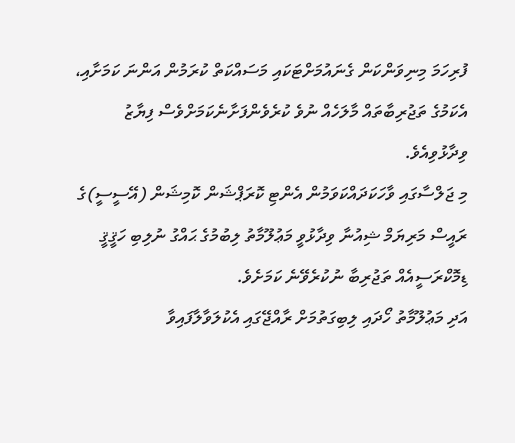ފުރިހަމަ މިނިވަންކަން ގެނައުމަށްޓަކައި މަސައްކަތް ކުރަމުން އަންނަ ކަމަށާއި، އެކަމުގެ ތަޖުރިބާތައް މާލަހެއް ނުވެ ކުރެވެންފަށާނެކަމަށްވެސް ފިޔާޒު ވިދާޅުވިއެވެ.
މި ޖަލްސާގައި ވާހަކަދައްކަވަމުން އެންޓި ކޮރަޕްޝަން ކޮމިޝަން (އޭސީސީ)ގެ ރައީސް މަރިޔަމް ޝިއުނާ ވިދާޅުވީ މަޢުލޫމާތު ލިބުމުގެ ޙައްގު ނުލިބި ހަޤީޤީ ޑިމޮކްރަސީއެއް ތަޖުރިބާ ނުކުރެވޭނެ ކަމަށެވެ.
އަދި މަޢުލޫމާތު ހޯދައި ލިބިގަތުމަށް ރާއްޖޭގައި އެކުލަވާލާފައިވާ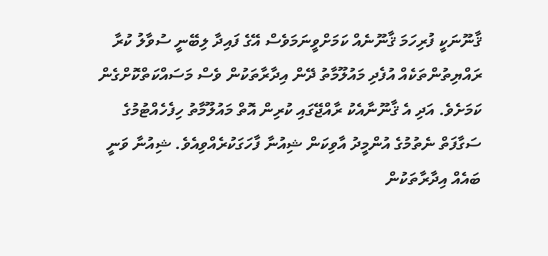ޤާނޫނަކީ ފުރިހަމަ ޤާނޫނެއް ކަމަށްވީނަމަވެސް އޭގެ ފައިދާ ލިބޭނީ ސުވާލު ކުރާ ރައްޔިތުންތަކެއް އުފެދި މައުލޫމާތު ދޭން އިދާރާތަކުން ވެސް މަސައްކަތްކޮށްގެން ކަމަށެވެ. އަދި އެ ޤާނޫނާއެކު ރާއްޖޭގައި ކުރިން އޮތް މައުލޫމާތު ހިފެހެއްޓުމުގެ ސަގާފަތް ނެތުމުގެ އުންމީދު އާވިކަން ޝިއުނާ ފާހަގަކުރެއްވިއެވެ. ޝިއުނާ ވަނީ ބައެއް އިދާރާތަކުން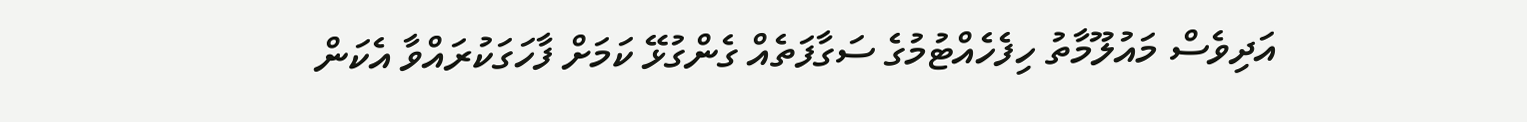އަދިވެސް މައުލޫމާތު ހިފެހެއްޓުމުގެ ސަގާފަތެއް ގެންގުޅޭ ކަމަށް ފާހަގަކުރައްވާ އެކަން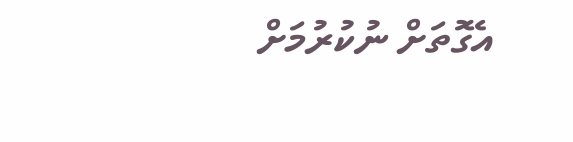އެގޮތަށް ނުކުރުމަށް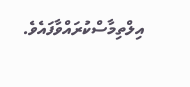އިލްތިމާސްކުރައްވާފައެވެ.